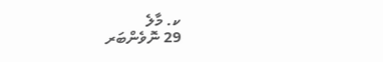ކ. މާލެ
29 ނޮވެންބަރ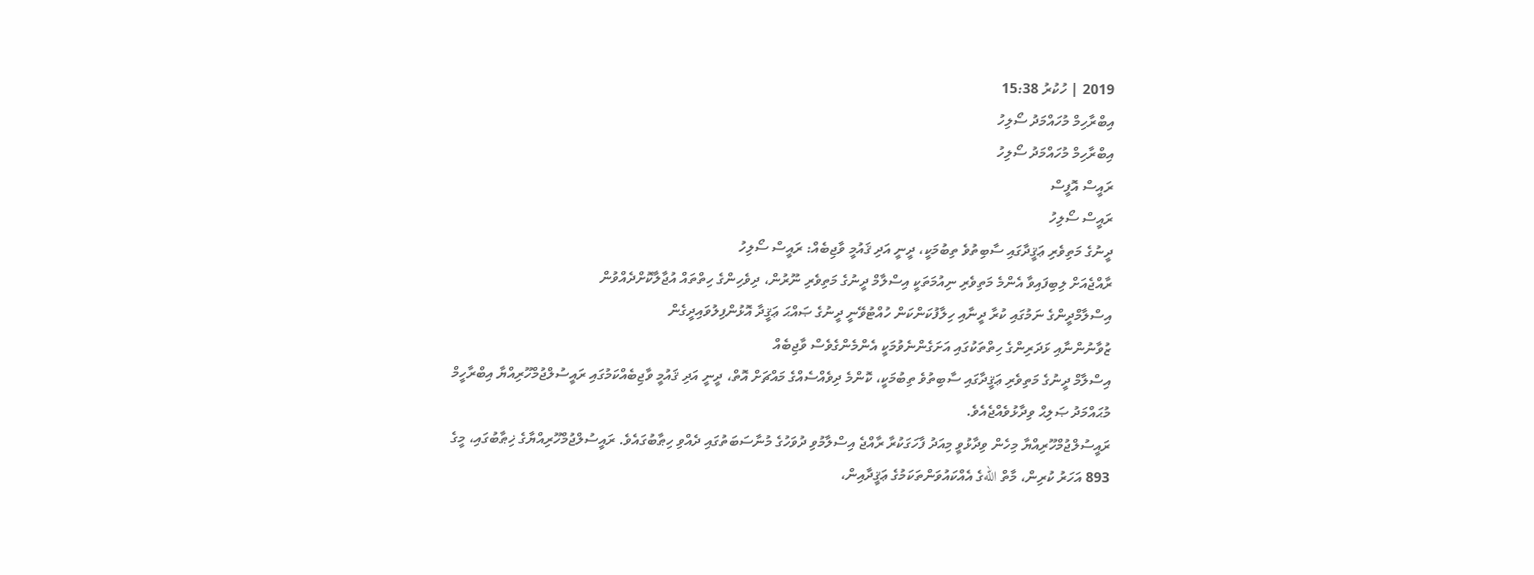2019 | ހުކުރު 15:38
އިބްރާހިމް މުހައްމަދު ސޯލިހު
އިބްރާހިމް މުހައްމަދު ސޯލިހު
ރައީސް އޮފީސް
ރައީސް ސޯލިހު
ދީނުގެ މަތިވެރި ޢަޤީދާގައި ސާބިތުވެ ތިބުމަކީ، ދީނީ އަދި ޤައުމީ ވާޖިބެއް: ރައީސް ސޯލިހު
ރާއްޖެއަށް ލިބިފައިވާ އެންމެ މަތިވެރި ނިއުމަތަކީ އިސްލާމް ދީނުގެ މަތިވެރި ނޫރުން، ދިވެހިންގެ ހިތްތައް އުޖާލާކޮށްދެއްވުން
އިސްލާމްދީންގެ ނަމުގައި ކުރާ ދީނާއި ހިލާފުކަންކަން ހުއްޓުވޭނީ ދީނުގެ ޞައްޙަ ޢަޤީދާ އޮޅުންފިލުވައިދީގެން
ޒުވާނުންނާއި ޅަދަރިންގެ ހިތްތަކުގައި އަށަގެންނެވުމަކީ އެންމެންގެވެސް ވާޖިބެއް
އިސްލާމް ދީނުގެ މަތިވެރި ޢަޤީދާގައި ސާބިތުވެ ތިބުމަކީ، ކޮންމެ ދިވެއްސެއްގެ މައްޗަށް އޮތް، ދީނީ އަދި ޤައުމީ ވާޖިބެއްކަމުގައި ރައީސުލްޖުމްހޫރިއްޔާ އިބްރާހީމް މުޙައްމަދު ޞަލިޙް ވިދާޅުވެއްޖެއެވެ.
ރައީސުލްޖުމްހޫރިއްޔާ މިހެން ވިދާޅުވީ މިއަދު ފާހަގަކުރާ ރާއްޖެ އިސްލާމުވި ދުވަހުގެ މުނާސަބަތުގައި ދެއްވި ހިޠާބުގައެވެ. ރައީސުލްޖުމްހޫރިއްޔާގެ ޚިޠާބުގައި، މީގެ 893 އަހަރު ކުރިން، މާތް اللهގެ އެއްކައުވަންތަކަމުގެ ޢަޤީދާއިން،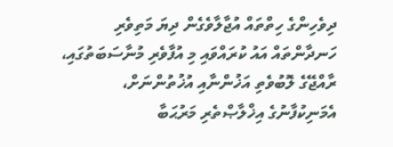ދިވެހިންގެ ހިތްތައް އުޖާލާވެގެން ދިޔަ މަތިވެރި ހަނދާންތައް އައު ކުރައްވައި މި އުފާވެރި މުނާސަބަތުގައި، ރާއްޖޭގެ ލޮބުވެތި އަޚުންނާއި އުޚުތުންނަށް، އެމަނިކުފާނުގެ އިޚްލާޞްތެރި މަރުޙަބާ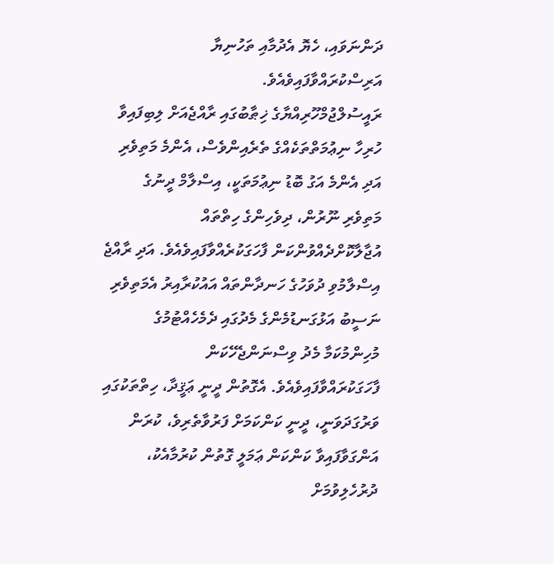ދަންނަވައި، ހެޔޮ އެދުމާއި ތަހުނިޔާ އަރިސްކުރައްވާފައިވެއެވެ.
ރައީސުލްޖުމްހޫރިއްޔާގެ ޚިޠާބުގައި ރާއްޖެއަށް ލިބިފައިވާ ހުރިހާ ނިޢުމަތްތަކެއްގެ ތެރެއިންވެސް، އެންމެ މަތިވެރި އަދި އެންމެ އަގު ބޮޑު ނިޢުމަތަކީ، އިސްލާމް ދީނުގެ މަތިވެރި ނޫރުން، ދިވެހިންގެ ހިތްތައް އުޖާލާކޮށްދެއްވުންކަން ފާހަގަކުރެއްވާފައިވެއެވެ. އަދި ރާއްޖެ އިސްލާމުވި ދުވަހުގެ ހަނދާންތައް އައުކުރާއިރު އެމަތިވެރި ނަސީބު އަޅުގަނޑުމެންގެ މެދުގައި ދެމެހެއްޓުމުގެ މުހިންމުކަމާ މެދު ވިސްނަންޖެހޭކަން ފާހަގަކުރައްވާފައިވެއެވެ. އެގޮތުން ދީނީ ޢަޤީދާ، ހިތްތަކުގައި ވަރުގަދަވަނީ، ދީނީ ކަންކަމަށް ފަރުވާތެރިވެ، ކުރަން އަންގަވާފައިވާ ކަންކަން ޢަމަލީ ގޮތުން ކުރުމާއެކު، ދުރުހެލިވުމަށް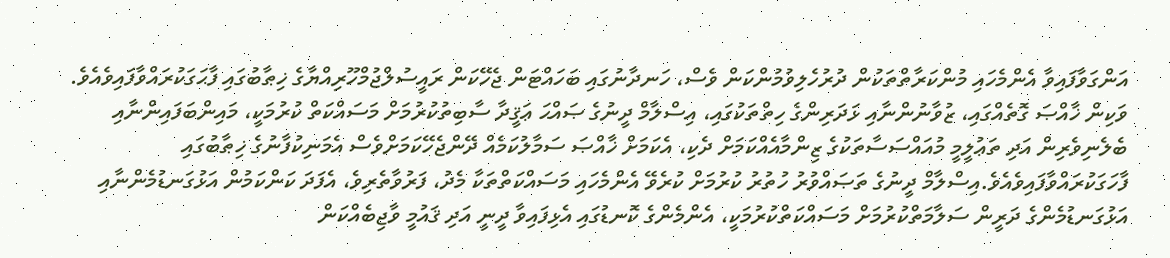އަންގަވާފައިވާ އެންމެހައި މުންކަރާތްތަކުން ދުރުހެލިވުމުންކަން ވެސް، ހަނދާނުގައި ބަހައްޓަން ޖެހޭކަން ރައީސުލްޖުމްހޫރިއްޔާގެ ޚިޠާބުގައި ފާޙަގަކުރައްވާފައިވެއެވެ.
ވަކިން ޚާއްޞަ ގޮތެއްގައި، ޒުވާނުންނާއި ޅަދަރިންގެ ހިތްތަކުގައި، އިސްލާމް ދީނުގެ ޞައްޙަ ޢަޤީދާ ސާބިތުކުރުމަށް މަސައްކަތް ކުރުމަކީ، މައިންބަފައިންނާއި ބެލެނިވެރިން އަދި ތަޢުލީމީ މުއައްސަސާތަކުގެ ޒިންމާއެއްކަމަށް ދެކި، އެކަމަށް ޚާއްޞަ ސަމާލުކަމެއް ދޭންޖެހޭކަމަށްވެސް އެމަނިކުފާނުގެ ޚިޠާބުގައި ފާހަގަކުރައްވާފައިވެއެވެ.އިސްލާމް ދީނުގެ ތަޞައްވުރު ހުތުރު ކުރުމަށް ކުރެވޭ އެންމެހައި މަސައްކަތްތަކާ މެދު، ފަރުވާތެރިވެ، އެފަދަ ކަންކަމުން އަޅުގަނޑުމެންނާއި އަޅުގަނޑުމެންގެ ދަރީން ސަލާމަތްކުރުމަށް މަސައްކަތްކުރުމަކީ، އެންމެންގެ ކޮނޑުގައި އެޅިފައިވާ ދީނީ އަދި ޤައުމީ ވާޖިބެއްކަން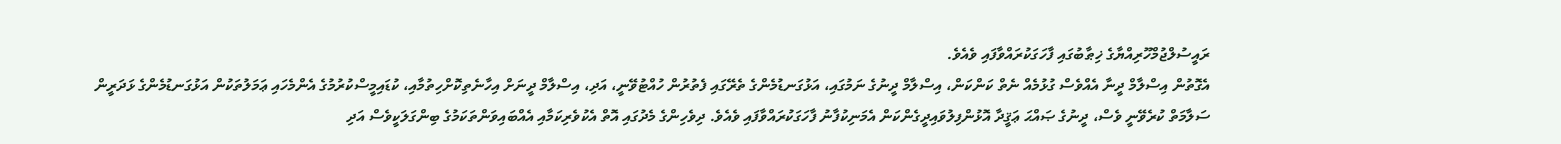ރައީސުލްޖުމްހޫރިއްޔާގެ ޚިޠާބުގައި ފާހަގަކުރައްވާފައި ވެއެވެ.
އެގޮތުން އިސްލާމް ދީނާ އެއްވެސް ގުޅުމެއް ނެތް ކަންކަން، އިސްލާމް ދީނުގެ ނަމުގައި، އަޅުގަނޑުމެންގެ ތެރޭގައި ފެތުރުން ހުއްޓުވޭނީ، އަދި، އިސްލާމް ދީނަށް އިހާނެތިކޮށްހިތުމާއި، ކުޑައިމީސްކުރުމުގެ އެންމެހައި ޢަމަލުތަކުން އަޅުގަނޑުމެންގެ ޅަދަރީން ސަލާމަތް ކުރެވޭނީ ވެސް، ދީނުގެ ޞައްޙަ ޢަޤީދާ އޮޅުންފިލުވައިދީގެންކަން އެމަނިކުފާނު ފާހަގަކުރައްވާފައި ވެއެވެ. ދިވެހިންގެ މެދުގައި އޮތް އެކުވެރިކަމާއި އެއްބައިވަންތަކަމުގެ ބިންގަލަކީވެސް އަދި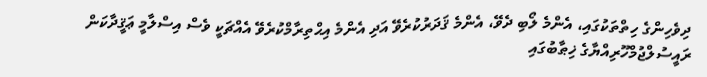ދިވެހިންގެ ހިތްތަކުގައި، އެންމެ ލޯބި ދެވޭ، އެންމެ ޤަދަރުކުރެވޭ އަދި އެންމެ އިޙްތިރާމްކުރެވޭ އެއްޗަކީ ވެސް އިސްލާމީ ޢަޤީދާކަން ރައީސުލްޖުމްހޫރިއްޔާގެ ޚިޠާބުގައި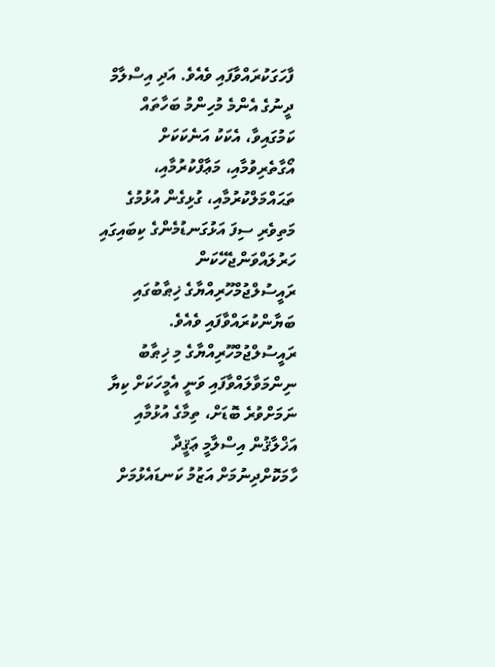ފާހަގަކުރައްވާފައި ވެއެވެ. އަދި އިސްލާމް ދީނުގެ އެންމެ މުހިންމު ބަހާތައް ކަމުގައިވާ، އެކަކު އަނެކަކަށް އޯގާތެރިވުމާއި، މަޢާފްކުރުމާއި، ތަޙައްމަލްކުރުމާއި، ގުޅިގެން އުޅުމުގެ މަތިވެރި ސިފަ އަޅުގަނޑުމެންގެ ކިބައިގައި ހަރުލައްވަންޖެހޭކަން ރައީސުލްޖުމްހޫރިއްޔާގެ ޚިޠާބުގައި ބަޔާންކުރައްވާފައި ވެއެވެ.
ރައީސުލްޖުމްހޫރިއްޔާގެ މި ޚިޠާބު ނިންމަވާލައްވާފައި ވަނީ އެމީހަކަށް ކިޔާ ނަމަށްވުރެ ބޮޑަށް، ތިމާގެ އުޅުމާއި އަޚްލާޤުން އިސްލާމީ ޢަޤީދާ ހާމަކޮށްދިނުމަށް އަޒުމު ކަނޑައެޅުމަށް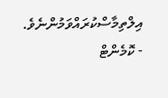އިލްތިމާސްކުރައްވަމުންނެވެ.
- ކޮމެންޓް